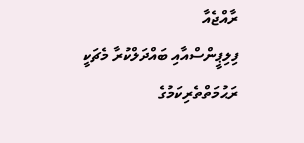ރާއްޖެއާ
ފިލިޕީންސްއާއި ބައްދަލްކުރާ މެޗަކީ ރަޙުމަތްތެރިކަމުގެ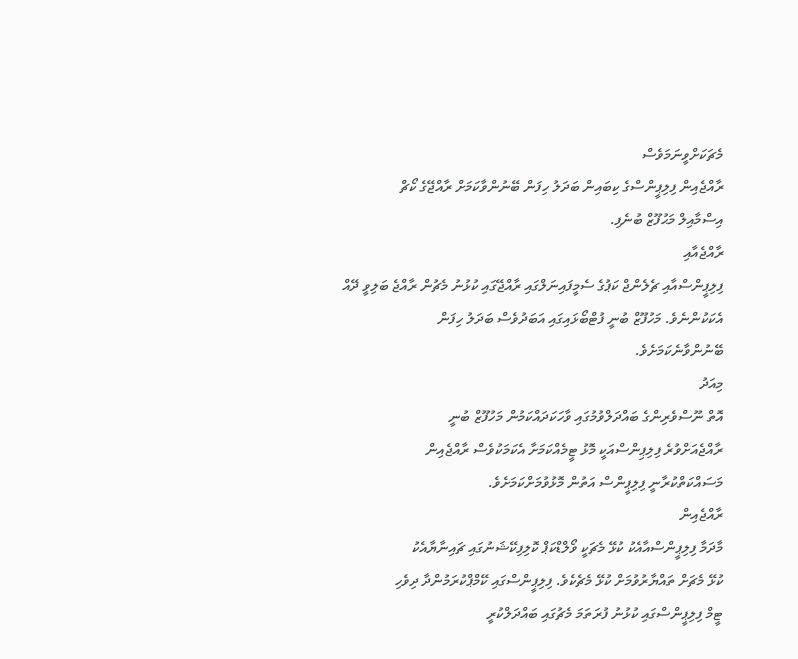މެޗަކަށްވީނަމަވެސް
ރާއްޖެއިން ފިލިޕީންސްގެ ކިބައިން ބަދަލު ހިފަން ބޭނުންވާކަމަށް ރާއްޖޭގެ ކޯޗް
އިސްމާއިލް މަޙުފޫޒް ބުނެފި.
ރާއްޖެއާއި
ފިލިޕީންސްއާއި ޗެލެންޖް ކަޕުގެ ސެމީފައިނަލްގައި ރާއްޖޭގައި ކުޅުނު މެޗުން ރާއްޖެ ބަލިވީ ދޭއް
އެކަކުންނެވެ. މަހުފޫޒް ބުނީ ފުޓްބޯޅައިގައި އަބަދުވެސް ބަދަލު ހިފަން
ބޭނުންވާނެކަމަށެވެ.
މިއަދު
އޮތް ނޫސްވެރިންގެ ބައްދަލްވުމުގައި ވާހަކަދައްކަމުން މަހުފޫޒް ބުނީ
ރާއްޖެއަށްވުރެ ފިލިޕިންސްއަކީ މޮޅު ޓީމެއްކަމަށާ އެކަމަކުވެސް ރާއްޖެއިން
މަސައްކަތްކުރާނީ ފިލިޕީންސް އަތުން މޮޅުވުމަށްކަމަށެވެ.
ރާއްޖެއިން
މާދަމާ ފިލިޕީންސްއާއެކު ކުޅޭ މެޗަކީ ވޯލްޑްކަޕް ކޮލިފިކޭޝަނުގައި ޗައިނާޔާއެކު
ކުޅޭ މެޗަށް ތައްޔާރުވުމަށް ކުޅޭ މެޗެކެވެ. ފިލިޕީންސްގައި ކޭމްޕްކުރަމުންދާ ދިވެހި
ޓީމް ފިލިޕީންސްގައި ކުޅުނު ފުރަތަމަ މެޗުގައި ބައްދަލްކުރީ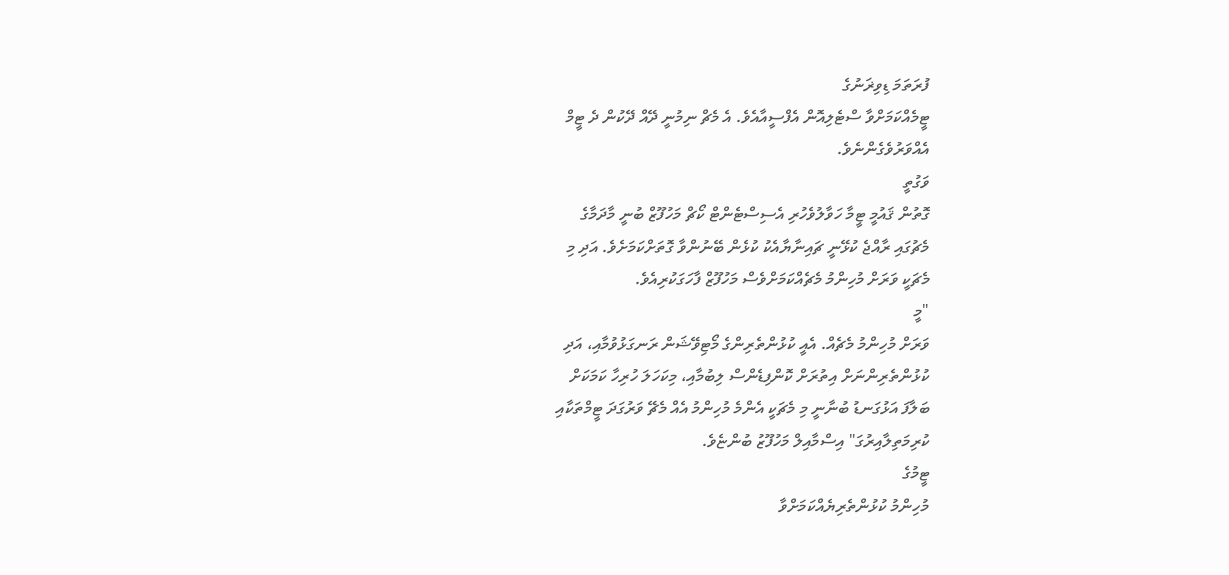ފުރަތަމަ ޑިވިޜަނުގެ
ޓީމެއްކަމަށްވާ ސްޓެލިއޮން އެފްސީއާއެވެ. އެ މެޗް ނިމުނީ ދޭއް ދޭކުން ދެ ޓީމް
އެއްވަރުވެގެންނެވެ.
ވަގުތީ
ގޮތުން ޤައުމީ ޓީމާ ހަވާލުވެހުރި އެސިސްޓެންޓް ކޯޗް މަހުފޫޒް ބުނީ މާދަމާގެ
މެޗުގައި ރާއްޖެ ކުޅޭނީ ޗައިނާޔާއެކު ކުޅެން ބޭނުންވާ ގޮތަށްކަމަށެވެ. އަދި މި
މެޗަކީ ވަރަށް މުހިންމު މެޗެއްކަމަށްވެސް މަހުފޫޒް ފާހަގަކުރިއެވެ.
"މީ
ވަރަށް މުހިންމު މެޗެއް. އެއީ ކުޅުންތެރިންގެ މޯޓިވޭޝަން ރަނގަޅުވުމާއި، އަދި
ކުޅުންތެރިންނަށް އިތުރަށް ކޮންފިޑެންސް ލިބުމާއި، މިކަހަލަ ހުރިހާ ކަމަކަށް
ބަލާފަ އަޅުގަނޑު ބުނާނީ މި މެޗަކީ އެންމެ މުހިންމު އެއް މެޗޭ ވަރުގަދަ ޓީމްތަކާއި
ކުރިމަތިލާއިރުގަ" އިސްމާއިލް މަހުފޫޒު ބުންޏެވެ.
ޓީމުގެ
މުހިންމު ކުޅުންތެރިޔެއްކަމަށްވާ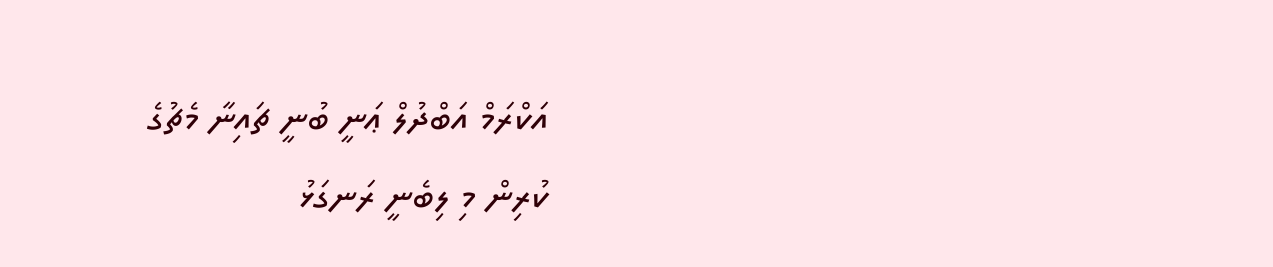އަކްރަމް އަބްދުލް ޢަނީ ބުނީ ޗައިނާ މެޗުގެ
ކުރިން މި ލިބެނީ ރަނގަޅު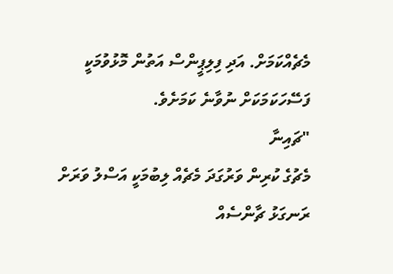މެޗެއްކަމަށް. އަދި ފިލިޕީންސް އަތުން މޮޅުވުމަކީ
ފަސޭހަކަމަކަށް ނުވާނެ ކަމަށެވެ.
"ޗައިނާ
މެޗުގެ ކުރިން ވަރުގަދަ މެޗެއް ލިބުމަކީ އަސްލު ވަރަށް ރަނގަޅު ޗާންސެއް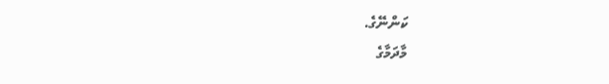ކަންނޭގެ.
މާދަމާގެ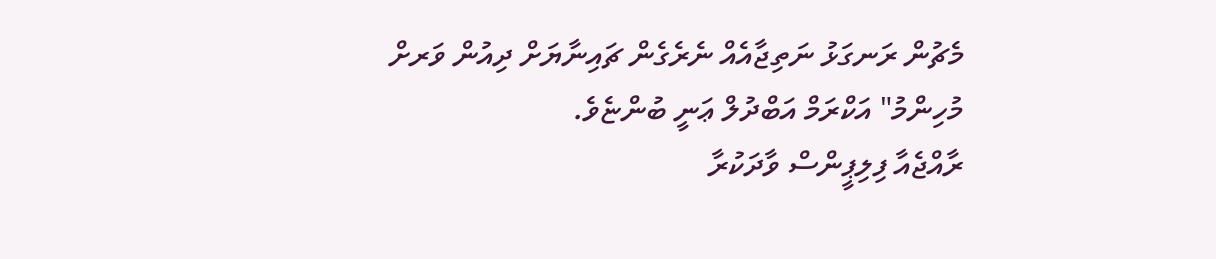މެޗުން ރަނގަޅު ނަތިޖާއެއް ނެރެގެން ޗައިނާޔަށް ދިއުން ވަރށް
މުހިންމު" އަކްރަމް އަބްދުލް ޢަނީ ބުންޏެވެ.
ރާއްޖެއާ ފިލިޕީންސް ވާދަކުރާ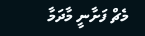މެޗް ފަށާނީ މާދަމާ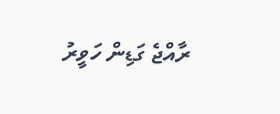ރާއްޖެ ގަޑިން ހަވީރު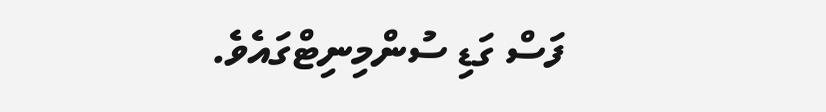ފަސް ގަޑި ސުންމިނިޓްގައެވެ.